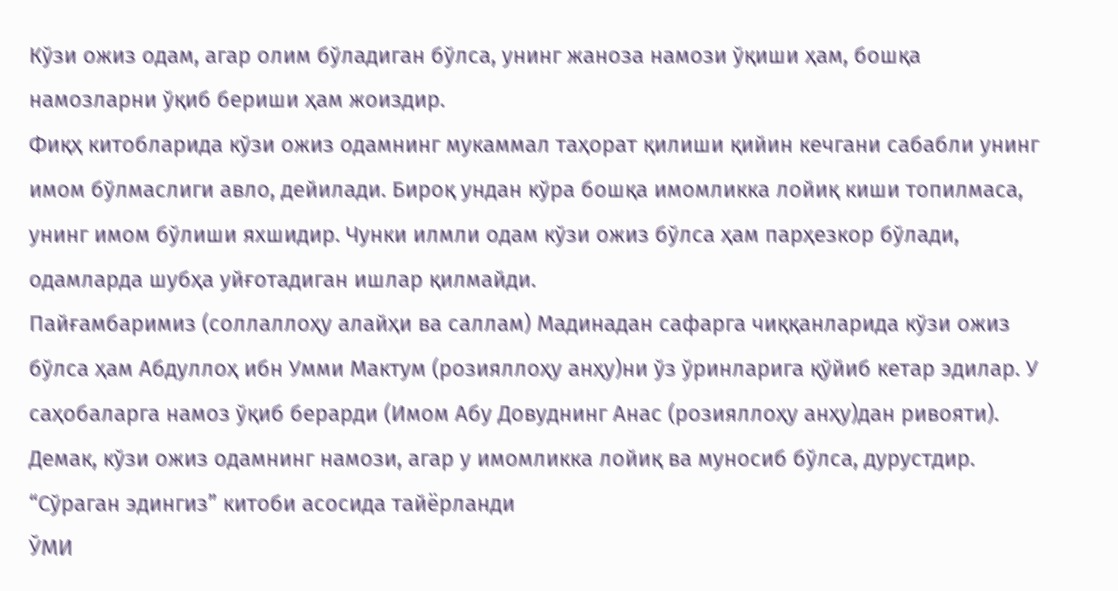Кўзи ожиз одам, агар олим бўладиган бўлса, унинг жаноза намози ўқиши ҳам, бошқа намозларни ўқиб бериши ҳам жоиздир.
Фиқҳ китобларида кўзи ожиз одамнинг мукаммал таҳорат қилиши қийин кечгани сабабли унинг имом бўлмаслиги авло, дейилади. Бироқ ундан кўра бошқа имомликка лойиқ киши топилмаса, унинг имом бўлиши яхшидир. Чунки илмли одам кўзи ожиз бўлса ҳам парҳезкор бўлади, одамларда шубҳа уйғотадиган ишлар қилмайди.
Пайғамбаримиз (соллаллоҳу алайҳи ва саллам) Мадинадан сафарга чиққанларида кўзи ожиз бўлса ҳам Абдуллоҳ ибн Умми Мактум (розияллоҳу анҳу)ни ўз ўринларига қўйиб кетар эдилар. У саҳобаларга намоз ўқиб берарди (Имом Абу Довуднинг Анас (розияллоҳу анҳу)дан ривояти).
Демак, кўзи ожиз одамнинг намози, агар у имомликка лойиқ ва муносиб бўлса, дурустдир.
“Сўраган эдингиз” китоби асосида тайёрланди
ЎМИ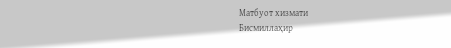Матбуот хизмати
Бисмиллаҳир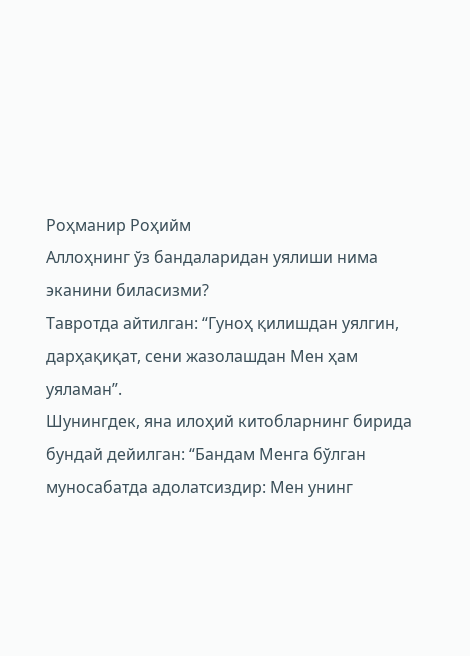Роҳманир Роҳийм
Аллоҳнинг ўз бандаларидан уялиши нима эканини биласизми?
Тавротда айтилган: “Гуноҳ қилишдан уялгин, дарҳақиқат, сени жазолашдан Мен ҳам уяламан”.
Шунингдек, яна илоҳий китобларнинг бирида бундай дейилган: “Бандам Менга бўлган муносабатда адолатсиздир: Мен унинг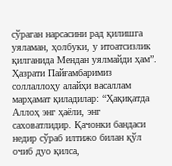сўраган нарсасини рад қилишга уяламан, ҳолбуки, у итоатсизлик қилганида Мендан уялмайди ҳам”.
Ҳазрати Пайғамбаримиз соллаллоҳу алайҳи васаллам марҳамат қиладилар: “Ҳақиқатда Аллоҳ энг ҳаёли, энг саховатлидир. Қачонки бандаси недир сўраб илтижо билан қўл очиб дуо қилса,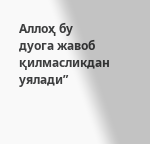Аллоҳ бу дуога жавоб қилмасликдан уялади”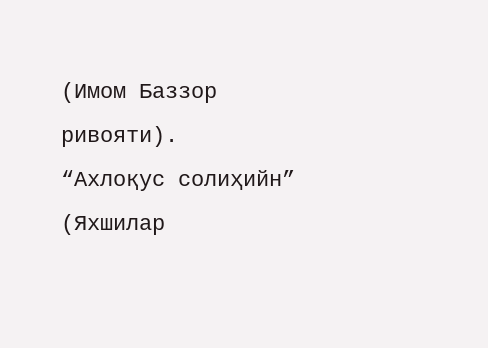(Имом Баззор ривояти).
“Ахлоқус солиҳийн” (Яхшилар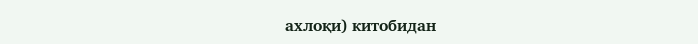ахлоқи) китобидан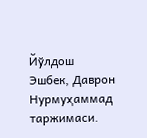Йўлдош Эшбек, Даврон Нурмуҳаммад
таржимаси.